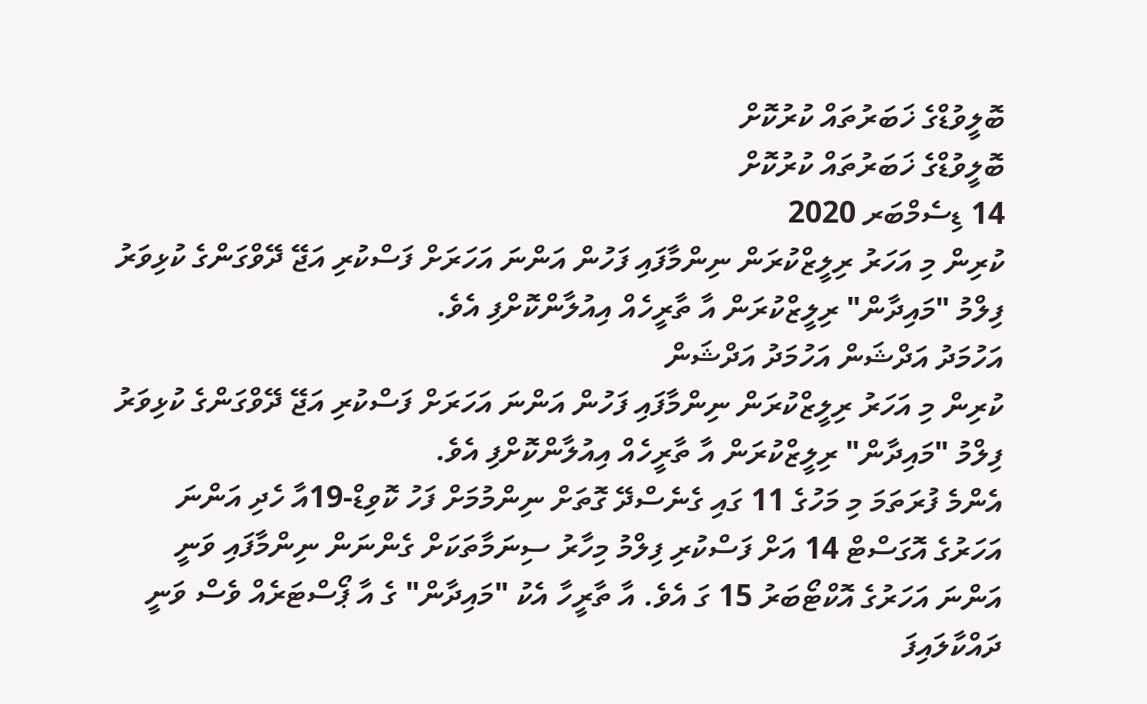ބޮލީވުޑްގެ ޚަބަރުތައް ކުރުކޮށް
ބޮލީވުޑްގެ ޚަބަރުތައް ކުރުކޮށް
14 ޑިސެމްބަރ 2020
ކުރިން މި އަހަރު ރިލީޒްކުރަން ނިންމާފައި ފަހުން އަންނަ އަހަރަށް ފަސްކުރި އަޖޭ ދޭވްގަންގެ ކުޅިވަރު ފިލްމު "މައިދާން" ރިލީޒްކުރަން އާ ތާރީހެއް އިއުލާންކޮށްފި އެވެ.
އަހުމަދު އަދްޝަން އަހުމަދު އަދްޝަން
ކުރިން މި އަހަރު ރިލީޒްކުރަން ނިންމާފައި ފަހުން އަންނަ އަހަރަށް ފަސްކުރި އަޖޭ ދޭވްގަންގެ ކުޅިވަރު ފިލްމު "މައިދާން" ރިލީޒްކުރަން އާ ތާރީހެއް އިއުލާންކޮށްފި އެވެ.
އެންމެ ފުރަތަމަ މި މަހުގެ 11 ގައި ގެނެސްދޭ ގޮތަށް ނިންމުމަށް ފަހު ކޮވިޑް-19އާ ހެދި އަންނަ އަހަރުގެ އޮގަސްޓް 14 އަށް ފަސްކުރި ފިލްމު މިހާރު ސިނަމާތަކަށް ގެންނަން ނިންމާފައި ވަނީ އަންނަ އަހަރުގެ އޮކްޓޯބަރު 15 ގަ އެވެ. އާ ތާރީހާ އެކު "މައިދާން" ގެ އާ ޕޯސްޓަރެއް ވެސް ވަނީ ދައްކާލައިފަ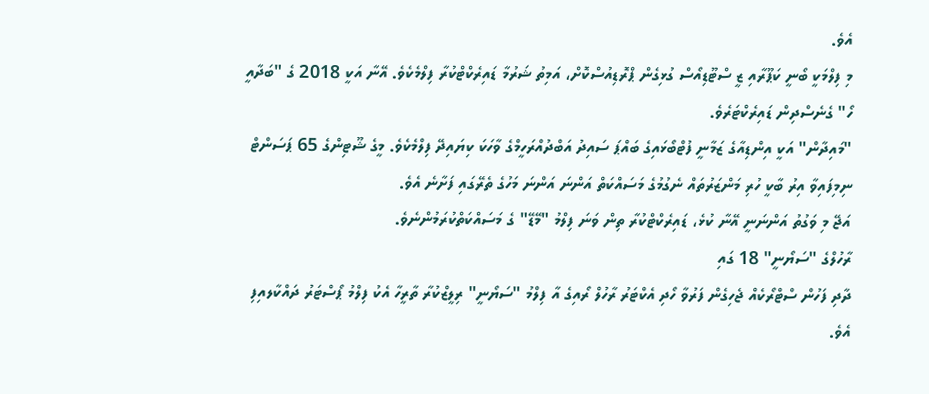އެވެ.
މި ފިލްމަކީ ބޯނީ ކަޕޫރާއި ޒީ ސްޓޫޑިއޯސް ގުޅިގެން ޕްރޮޑިއުސްކޮށް، އަމިތު ޝަރުމާ ޑައިރެކްޓްކުރާ ފިލްމެކެވެ. އޭނާ އަކީ 2018 ގެ "ބަދާއީ ހޯ" ގެނެސްދިން ޑައިރެކްޓަރެވެ.
"މައިދާން" އަކީ އިންޑިއާގެ ޒަމާނީ ފުޓްބޯޅައިގެ ބައްޕަ ސައިދު އަބްދުއްރަހީމްގެ ވާހަކަ ކިޔައިދޭ ފިލްމެކެވެ. މީގެ ޝޫޓިންގެ 65 ޕަސަންޓް ނިމިފައިވާ އިރު ބާކީ ހުރި މަންޒަރުތައް ނެގުމުގެ މަސައްކަތް އަންނަ އަންނަ މަހުގެ ތެރޭގައި ފަށާނެ އެވެ.
އަޖޭ މި ވަގުތު އަންނަނީ އޭނާ ކުޅެ، ޑައިރެކްޓްކުރާ ތިން ވަނަ ފިލްމު "މޭޑޭ" ގެ މަސައްކަތްކުރަމުންނެވެ.
ރާހުލްގެ "ސަޔޯނީ" 18 ގައި
ދާދި ފަހުން ސްޓްރޯކެއް ޖެހިގެން ފަރުވާ ހޯދި އެކްޓަރު ރާހުލް ރޯއިގެ އާ ފިލްމު "ސަޔޯނީ" ރިލީޒްކުރާ ތާރީހާ އެކު ފިލްމު ޕޯސްޓަރު ދައްކާލއިފި އެވެ.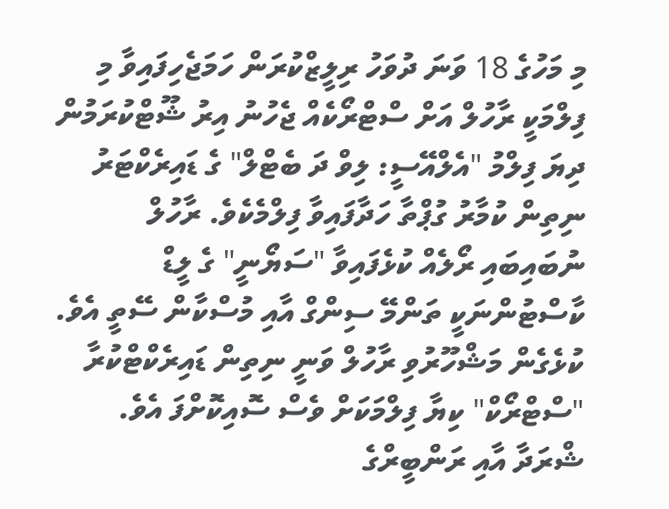މި މަހުގެ 18 ވަނަ ދުވަހު ރިލީޒްކުރަން ހަމަޖެހިފައިވާ މި ފިލްމަކީ ރާހުލް އަށް ސްޓްރޯކެއް ޖެހުނު އިރު ޝޫޓްކުރަމުން ދިޔަ ފިލްމު "އެލްއޭސީ: ލިވް ދަ ބެޓްލް" ގެ ޑައިރެކްޓަރު ނިތިން ކުމާރު ގުޕްތާ ހަދާފައިވާ ފިލްމެކެވެ. ރާހުލް ނުބައިބައި ރޯލެއް ކުޅެފައިވާ "ސަޔޯނީ" ގެ ލީޑް ކާސްޓުންނަކީ ތަންމޭ ސިންގް އާއި މުސްކާން ސޭތީ އެވެ.
ކުޅެގެން މަޝްހޫރުވި ރާހުލް ވަނީ ނިތިން ޑައިރެކްޓްކުރާ "ސްޓްރޯކް" ކިޔާ ފިލްމަކަށް ވެސް ސޮއިކޮށްފަ އެވެ.
ޝްރަދާ އާއި ރަންބީރްގެ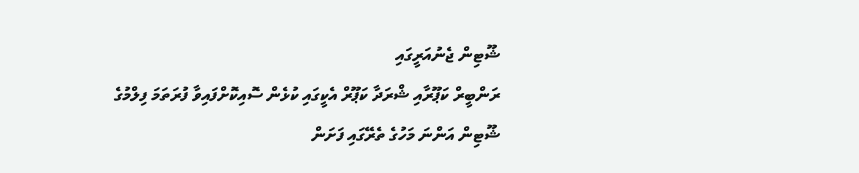ޝޫޓިން ޖެނުއަރީގައި
ރަންބީރް ކަޕޫރާއި ޝްރަދާ ކަޕޫރް އެކީގައި ކުޅެން ސޮއިކޮށްފައިވާ ފުރަތަމަ ފިލްމުގެ ޝޫޓިން އަންނަ މަހުގެ ތެރޭގައި ފަށަން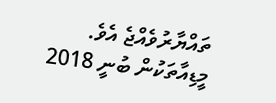ތައްޔާރުވެއްޖެ އެވެ.
މީޑިއާތަކުން ބުނީ 2018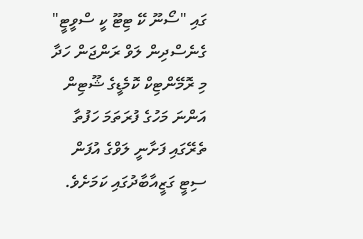ގައި "ސޯނޫ ކޭ ޓިޓޫ ކީ ސްވީޓީ" ގެނެސްދިން ލަވް ރަންޖަން ހަދާ މި ރޮމޭންޓިކް ކޮމެޑީގެ ޝޫޓިން އަންނަ މަހުގެ ފުރަތަމަ ހަފުތާ ތެރޭގައި ފަށާނީ ލަވްގެ އުފަން ސިޓީ ގަޒީއާބާދުގައި ކަމަށެވެ.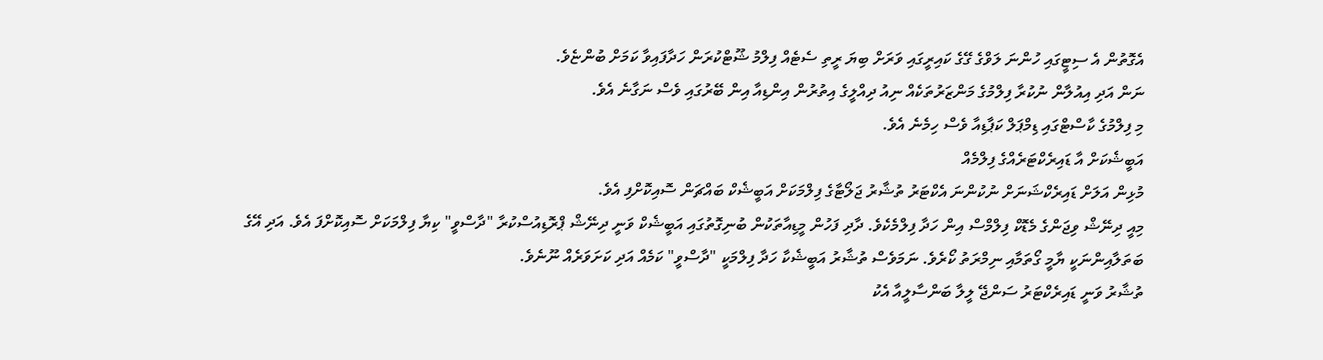އެގޮތުން އެ ސިޓީގައި ހުންނަ ލަވްގެ ގޭގެ ކައިރީގައި ވަރަށް ބިޔަ ރީތި ސެޓެއް ފިލްމު ޝޫޓްކުރަން ހަދާފައިވާ ކަމަށް ބުންޏެވެ.
ނަން އަދި އިއުލާން ނުކުރާ ފިލްމުގެ މަންޒަރުތަކެއް ނިއު ދިއްލީގެ އިތުރުން އިންޑިއާ އިން ބޭރުގައި ވެސް ނަގާނެ އެވެ.
މި ފިލްމުގެ ކާސްޓްގައި ޑިމްޕަލް ކަޕާޑިއާ ވެސް ހިމެނެ އެވެ.
އަބީޝެކަށް އާ ޑައިރެކްޓަރެއްގެ ފިލްމެއް
މުޅިން އަލަށް ޑައިރެކްޝަނަށް ނުކުންނަ އެކްޓަރު ތުޝާރު ޖަލޯޓާގެ ފިލްމަކަށް އަބީޝެކް ބައްޗަން ސޮއިކޮށްފި އެވެ.
މިއީ ދިނޭޝް ވިޖަންގެ މެޑޮކް ފިލްމްސް އިން ހަދާ ފިލްމެކެވެ. ދާދި ފަހުން މީޑިއާތަކުން ބުނިގޮތުގައި އަބީޝެކް ވަނީ ދިނޭޝް ޕްރޮޑިއުސްކުރާ "ދާސްވީ" ކިޔާ ފިލްމަކަށް ސޮއިކޮށްފަ އެވެ. އަދި އޭގެ ބަތަލާއިންނަކީ ޔާމީ ގޯތަމާއި ނިމްރަތު ކޯރެވެ. ނަމަވެސް ތުޝާރު އަބީޝެކާ ހަދާ ފިލްމަކީ "ދާސްވީ" ކަމެއް އަދި ކަށަވަރެއް ނޫނެވެ.
ތުޝާރު ވަނީ ޑައިރެކްޓަރު ސަންޖޭ ލީލާ ބަންސާލީއާ އެކު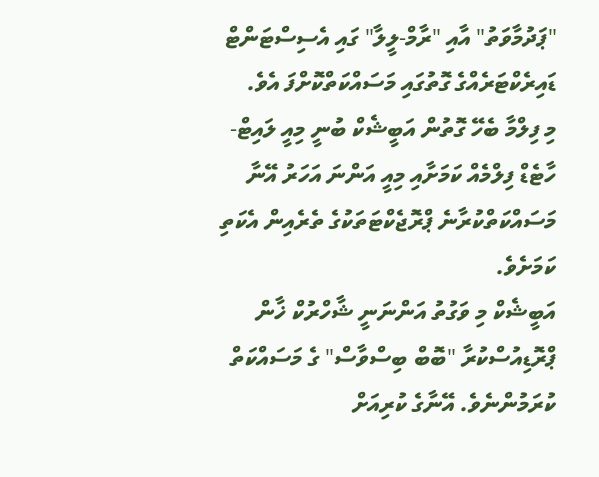"ޕަދުމާވަތު" އާއި "ރާމް-ލީލާ" ގައި އެސިސްޓަންޓް ޑައިރެކްޓަރެއްގެ ގޮތުގައި މަސައްކަތްކޮށްފަ އެވެ.
މި ފިލްމާ ބެހޭ ގޮތުން އަބީޝެކް ބުނީ މިއީ ލައިޓް-ހާޓެޑް ފިލްމެއް ކަމަށާއި މިއީ އަންނަ އަހަރު އޭނާ މަސައްކަތްކުރާނެ ޕްރޮޖެކްޓަތަކުގެ ތެރެއިން އެކަތި ކަމަށެވެ.
އަބީޝެކް މި ވަގުތު އަންނަނީ ޝާހްރުކް ޚާން ޕްރޮޑިއުސްކުރާ "ބޮބް ބިސްވާސް" ގެ މަސައްކަތް ކުރަމުންނެވެ. އޭނާގެ ކުރިއަށް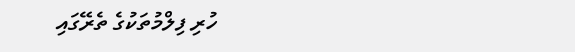ހުރި ފިލްމުތަކުގެ ތެރޭގައި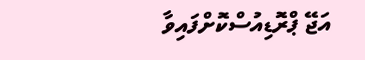އަޖޭ ޕްރޮޑިއުސްކޮށްފައިވާ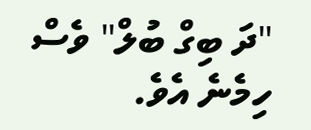"ދަ ބިގް ބުލް" ވެސް ހިމެނެ އެވެ.